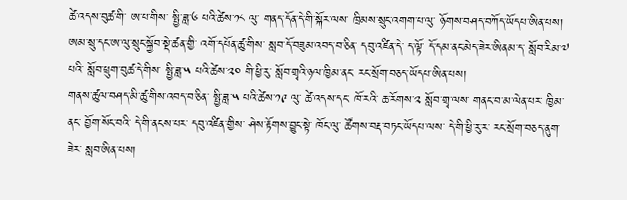ཚེ་འདས་བུཚ་གི་ ཨ་པ་གིས་ སྤྱི་ཟླ་༦ པའི་ཚེས་༡༨ ལུ་ གནད་དོན་དེ་གི་སྐོར་ལས་ ཁྲིམས་སྲུང་འགག་པ་ལུ་ ཉོགས་བཤད་བཀོད་ཡོདཔ་ཨིན་པས།
ཨམ་སྲུ་དང་ཨ་ལུ་སྲུང་སྐྱོབ་སྡེ་ཚན་གྱི་ འགོ་དཔོན་ཚུ་གིས་ སླབ་དོ་བཟུམ་འབད་བ་ཅིན་ དབུ་འཛིན་དེ་ ད་ལྟོ་ དོ་དམ་ནང་མེད་ཟེར་ཨིནམ་ད་ སློབ་རིམ་༧ པའི་ སློབ་ཕྲུག་བུཚ་དེ་གིས་ སྤྱི་ཟླ་༥ པའི་ཚེས་༢༠ གི་ཕྱི་རུ་ སློབ་གྲྭའི་ཉལ་ཁྱིམ་ནང་ རང་སྲོག་བཅད་ཡོདཔ་ཨིན་པས།
གནས་ཚུལ་བཤད་མི་ཚུ་གིས་འབད་བ་ཅིན་ སྤྱི་ཟླ་༥ པའི་ཚེས་༡༩ ལུ་ ཚེ་འདས་དང་ ཁོ་རའི་ ཆ་རོགས་༢ སློབ་གྲྭ་ལས་ གནང་བ་མ་ལེན་པར་ ཁྱིམ་ནང་ བྱོག་སོང་བའི་ དེ་གི་ནངས་པར་ དབུ་འཛིན་གྱིས་ ཤེས་རྟོགས་བྱུང་སྟེ་ ཁོང་ལུ་ ཚོགས་བརྡ་བཏང་ཡོདཔ་ལས་ དེ་གི་ཕྱི་རུ་ར་ རང་སྲོག་བཅད་ནུག་ཟེར་ སླབ་ཨིན་པས།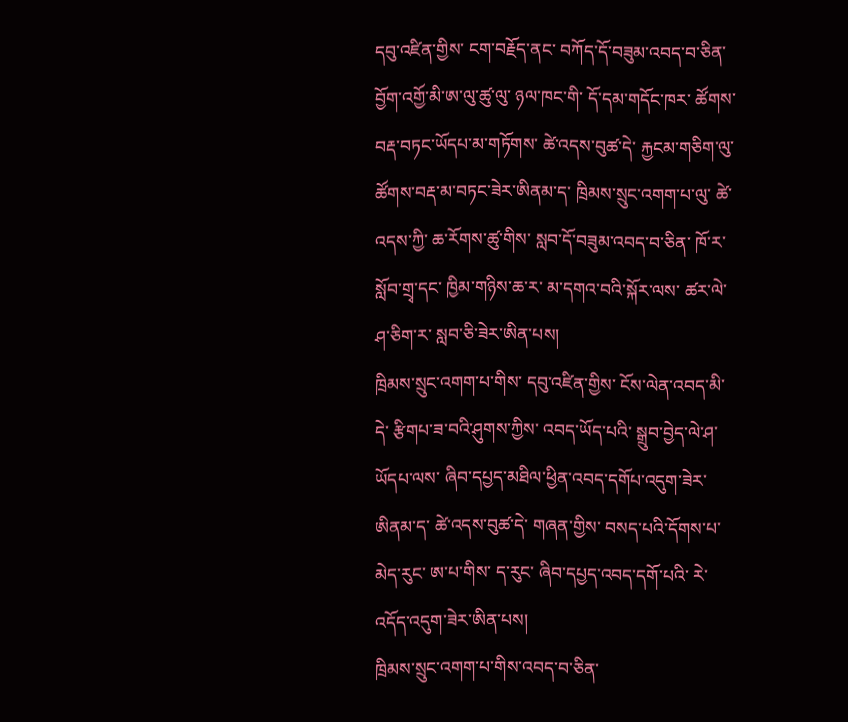དབུ་འཛིན་གྱིས་ ངག་བརྗོད་ནང་ བཀོད་དོ་བཟུམ་འབད་བ་ཅིན་ བྱོག་འགྱོ་མི་ཨ་ལུ་ཚུ་ལུ་ ཉལ་ཁང་གི་ དོ་དམ་གདོང་ཁར་ ཚོགས་བརྡ་བཏང་ཡོདཔ་མ་གཏོགས་ ཚེ་འདས་བུཚ་དེ་ རྐྱངམ་གཅིག་ལུ་ ཚོགས་བརྡ་མ་བཏང་ཟེར་ཨིནམ་ད་ ཁྲིམས་སྲུང་འགག་པ་ལུ་ ཚེ་འདས་ཀྱི་ ཆ་རོགས་ཚུ་གིས་ སླབ་དོ་བཟུམ་འབད་བ་ཅིན་ ཁོ་ར་ སློབ་གྲྭ་དང་ ཁྱིམ་གཉིས་ཆ་ར་ མ་དགའ་བའི་སྐོར་ལས་ ཚར་ལེ་ཤ་ཅིག་ར་ སླབ་ཅི་ཟེར་ཨིན་པས།
ཁྲིམས་སྲུང་འགག་པ་གིས་ དབུ་འཛིན་གྱིས་ ངོས་ལེན་འབད་མི་དེ་ རྩིགཔ་ཟ་བའི་ཤུགས་ཀྱིས་ འབད་ཡོད་པའི་ སྒྲུབ་བྱེད་ལེ་ཤ་ཡོདཔ་ལས་ ཞིབ་དཔྱད་མཐིལ་ཕྱིན་འབད་དགོཔ་འདུག་ཟེར་ཨིནམ་ད་ ཚེ་འདས་བུཚ་དེ་ གཞན་གྱིས་ བསད་པའི་དོགས་པ་མེད་རུང་ ཨ་པ་གིས་ ད་རུང་ ཞིབ་དཔྱད་འབད་དགོ་པའི་ རེ་འདོད་འདུག་ཟེར་ཨིན་པས།
ཁྲིམས་སྲུང་འགག་པ་གིས་འབད་བ་ཅིན་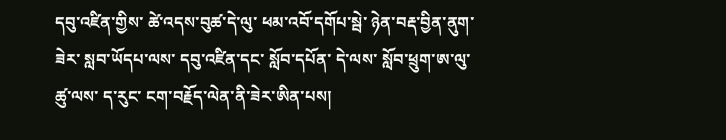དབུ་འཛིན་གྱིས་ ཚེ་འདས་བུཚ་དེ་ལུ་ ཕམ་འབོ་དགོཔ་སྦེ་ ཉེན་བརྡ་བྱིན་ནུག་ཟེར་ སླབ་ཡོདཔ་ལས་ དབུ་འཛིན་དང་ སློབ་དཔོན་ དེ་ལས་ སློབ་ཕྲུག་ཨ་ལུ་ཚུ་ལས་ ད་རུང་ ངག་བརྗོད་ལེན་ནི་ཟེར་ཨིན་པས།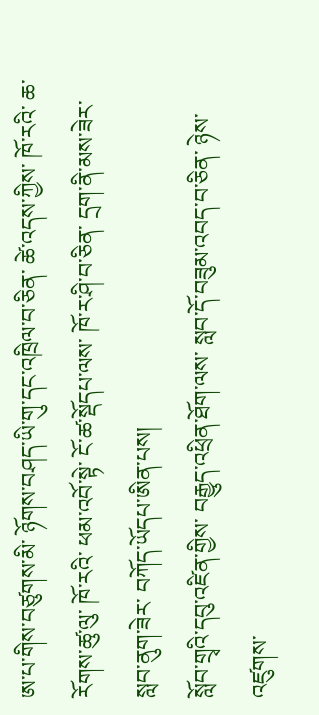ཨ་པ་གིས་བཙུགས་མི་ ཉོགས་བཤད་ཡི་གུ་དང་འཁྲིལ་བ་ཅིན་ ཚེ་འདས་ཀྱིས་ ཁོ་རའི་ ཆ་རོགས་ཚུ་ལུ་ ཁོ་རའི་ ཕམ་འབོ་སྟེ་ ངོ་ཚ་སྡོདཔ་ལས་ ཁོ་ར་ཤི་བ་ཅིན་ དྲག་ནི་མས་ཟེར་ སླབ་ནུག་ཟེར་ བཀོད་ཡོདཔ་ཨིན་པས།
སློབ་གྲྭའི་དབུ་འཛིན་གྱིས་ བརྒྱུད་འཕྲིན་ཐོག་ལས་ སླབ་དོ་བཟུམ་འབད་བ་ཅིན་ ཉེས་འཛུགས་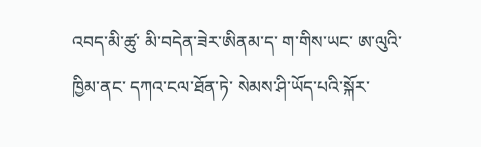འབད་མི་ཚུ་ མི་བདེན་ཟེར་ཨིནམ་ད་ ག་གིས་ཡང་ ཨ་ལུའི་ཁྱིམ་ནང་ དཀའ་ངལ་ཐོན་ཏེ་ སེམས་ཤི་ཡོད་པའི་སྐོར་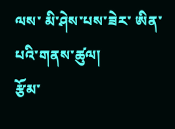ལས་ མི་ཤེས་པས་ཟེར་ ཨིན་པའི་གནས་ཚུལ།
རྩོམ་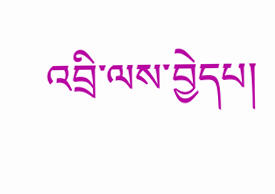འབྲི་ལས་བྱེདཔ།